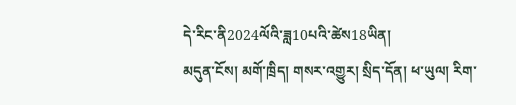དེ་རིང་ནི2024ལོའི་ཟླ10པའི་ཚེས18ཡིན།
མདུན་ངོས། མགོ་ཁྲིད། གསར་འགྱུར། སྲིད་དོན། ཕ་ཡུལ། རིག་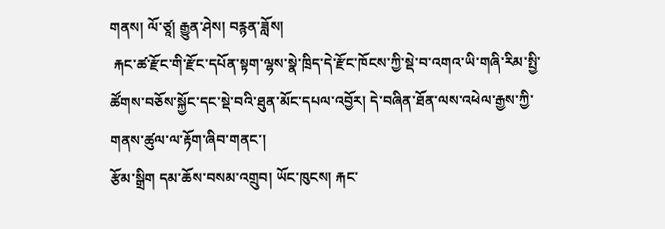གནས། ལོ་ཙཱ། རྒྱུན་ཤེས། བརྙན་ཟློས།
 རྐང་ཚ་རྫོང་གི་རྫོང་དཔོན་སྟག་ལྷས་སྣེ་ཁྲིད་དེ་རྫོང་ཁོངས་ཀྱི་སྡེ་བ་འགའ་ཡི་གཞི་རིམ་སྤྱི་ཚོགས་བཅོས་སྐྱོང་དང་སྡེ་བའི་ཐུན་མོང་དཔལ་འབྱོར། དེ་བཞིན་ཐོན་ལས་འཕེལ་རྒྱས་ཀྱི་གནས་ཚུལ་ལ་རྟོག་ཞིབ་གནང་།
རྩོམ་སྒྲིག དམ་ཆོས་བསམ་འགྲུབ། ཡོང་ཁུངས། རྐང་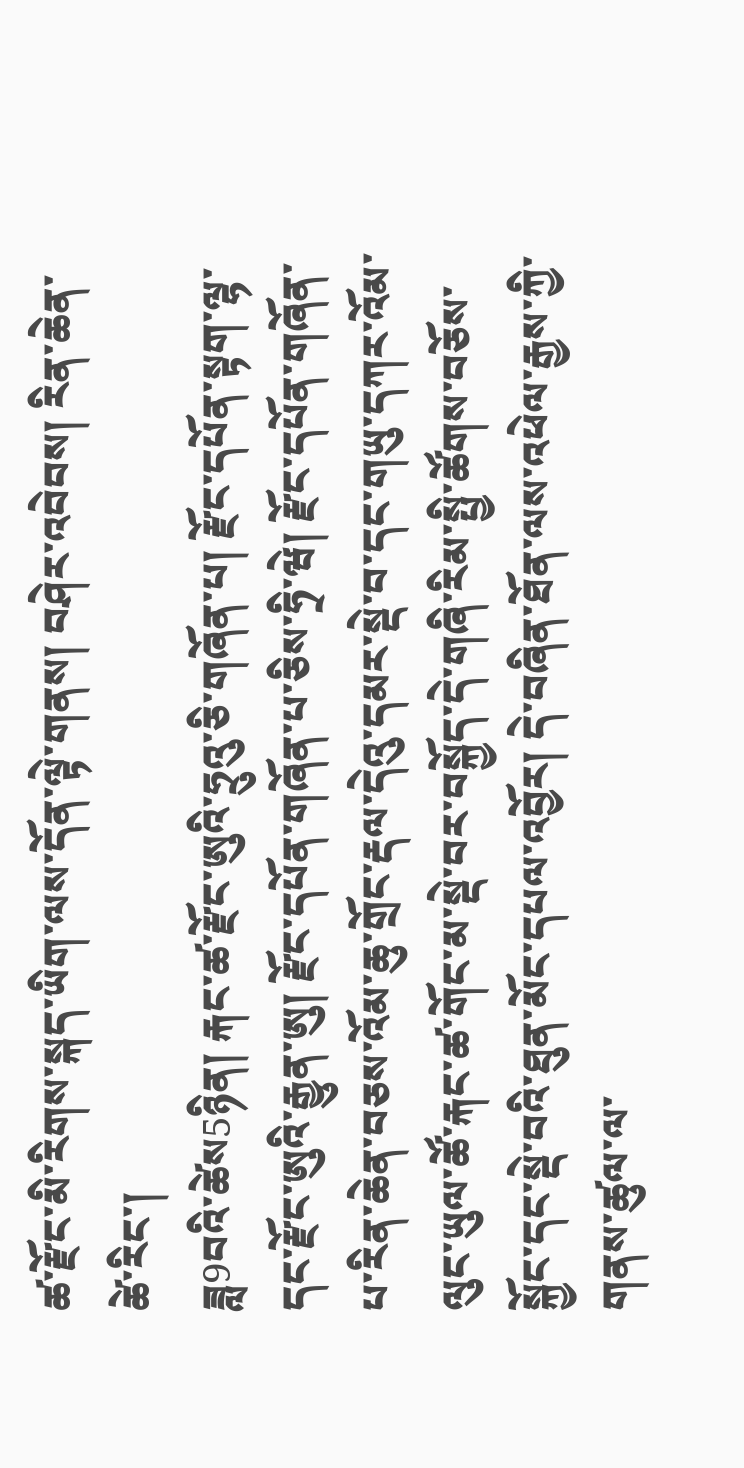ཚ་རྫོང་མི་རིགས་སྐད་ཡིག་ལས་དོན་ལྟེ་གནས། བཤེར་འབེབས། རིན་ཆེན་ཚེ་རིང་།
ཟླ9བའི་ཚེས5ཉིན། རྐང་ཚ་རྫོང་ཨུའི་ཧྲུའུ་ཅི་གཞོན་པ། རྫོང་དཔོན་སྟག་ལྷ་དང་རྫོང་ཨུའི་རྒྱུན་ཨུ། རྫོང་དཔོན་གཞོན་པ་ཅིས་ཧྲི་ཝེ། རྫོང་དཔོན་གཞོན་པ་རིན་ཆེན་བཅས་འོམ་ཆུ་གྲོང་རྡལ་དེའུ་དམར་སྡེ་བ་དང་གཡུ་དཀར་འོམ་ལུང་ཡུལ་ཚོ་རྐང་ཚ་གོང་མ་སྡེ་བར་བསྐྱོད་དེ་གཞི་རིམ་སྤྱི་ཚོགས་བཅོས་སྐྱོང་དང་སྡེ་བའི་ཐུན་མོང་དཔལ་འབྱོར། དེ་བཞིན་ཐོན་ལས་འཕེལ་རྒྱས་ཀྱི་གནས་ཚུལ་ལ་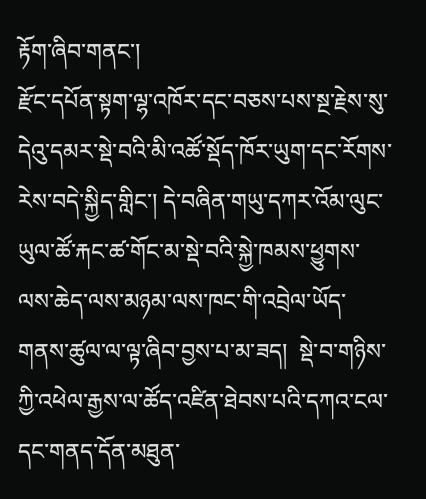རྟོག་ཞིབ་གནང་།
རྫོང་དཔོན་སྟག་ལྷ་འཁོར་དང་བཅས་པས་སྔ་རྗེས་སུ་དེའུ་དམར་སྡེ་བའི་མི་འཚོ་སྡོད་ཁོར་ཡུག་དང་རོགས་རེས་བདེ་སྐྱིད་གླིང་། དེ་བཞིན་གཡུ་དཀར་འོམ་ལུང་ཡུལ་ཚོ་རྐང་ཚ་གོང་མ་སྡེ་བའི་སྐྱེ་ཁམས་ཕྱུགས་ལས་ཆེད་ལས་མཉམ་ལས་ཁང་གི་འབྲེལ་ཡོད་གནས་ཚུལ་ལ་ལྟ་ཞིབ་བྱས་པ་མ་ཟད།  སྡེ་བ་གཉིས་ཀྱི་འཕེལ་རྒྱས་ལ་ཚོད་འཛིན་ཐེབས་པའི་དཀའ་ངལ་དང་གནད་དོན་མཐུན་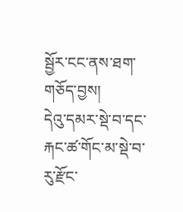སྦྱོར་ངང་ནས་ཐག་གཅོད་བྱས།
དེའུ་དམར་སྡེ་བ་དང་རྐང་ཚ་གོང་མ་སྡེ་བ་རུ་རྫོང་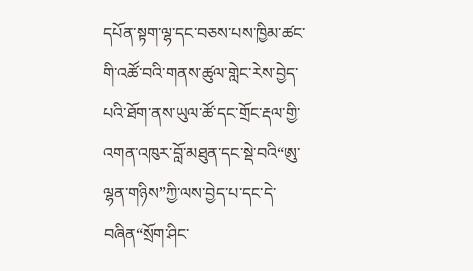དཔོན་སྟག་ལྷ་དང་བཅས་པས་ཁྱིམ་ཚང་གི་འཚོ་བའི་གནས་ཚུལ་གླེང་རེས་བྱེད་པའི་ཐོག་ནས་ཡུལ་ཚོ་དང་གྲོང་རྡལ་གྱི་འགན་འཁུར་བློ་མཐུན་དང་སྡེ་བའི“ཨུ་ལྷན་གཉིས”ཀྱི་ལས་བྱེད་པ་དང་དེ་བཞིན“སྲོག་ཤིང་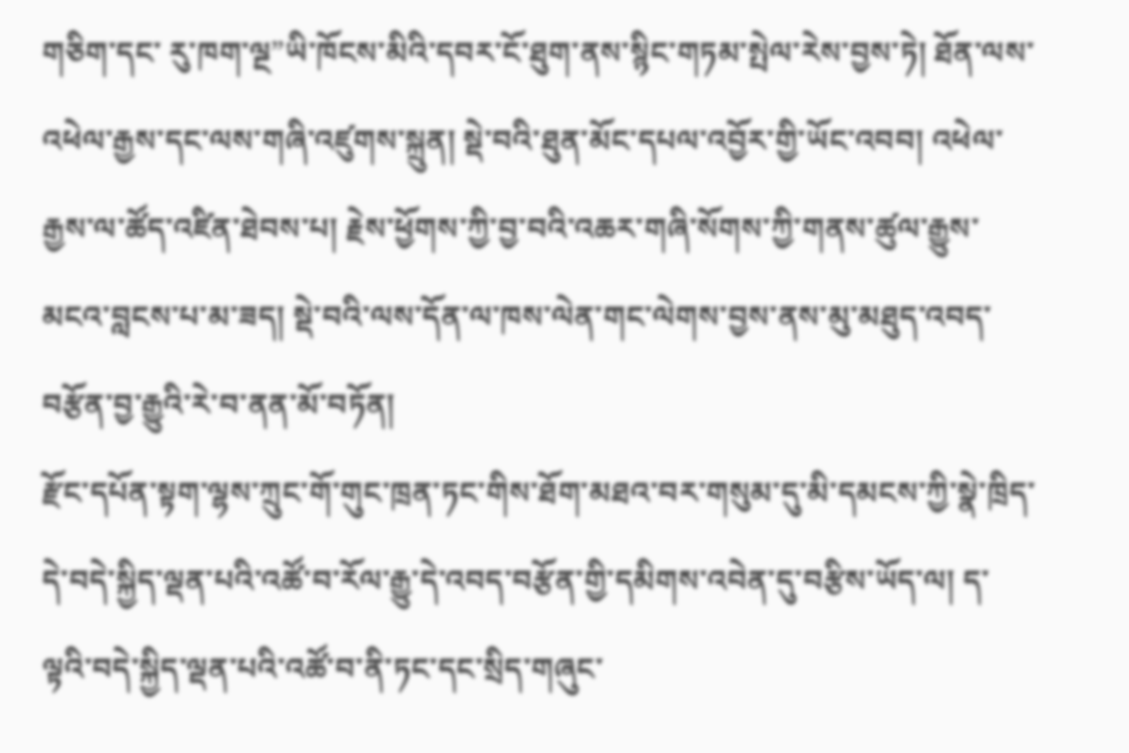གཅིག་དང་ རུ་ཁག་ལྔ”ཡི་ཁོངས་མིའི་དབར་ངོ་ཐུག་ནས་སྙིང་གཏམ་སྤེལ་རེས་བྱས་ཏེ། ཐོན་ལས་འཕེལ་རྒྱས་དང་ལས་གཞི་འཛུགས་སྐྲུན། སྡེ་བའི་ཐུན་མོང་དཔལ་འབྱོར་གྱི་ཡོང་འབབ། འཕེལ་རྒྱས་ལ་ཚོད་འཛིན་ཐེབས་པ། རྗེས་ཕྱོགས་ཀྱི་བྱ་བའི་འཆར་གཞི་སོགས་ཀྱི་གནས་ཚུལ་རྒྱུས་མངའ་བླངས་པ་མ་ཟད། སྡེ་བའི་ལས་དོན་ལ་ཁས་ལེན་གང་ལེགས་བྱས་ནས་མུ་མཐུད་འབད་བརྩོན་བྱ་རྒྱུའི་རེ་བ་ནན་མོ་བཏོན།
རྫོང་དཔོན་སྟག་ལྷས་ཀྲུང་གོ་གུང་ཁྲན་ཏང་གིས་ཐོག་མཐའ་བར་གསུམ་དུ་མི་དམངས་ཀྱི་སྣེ་ཁྲིད་དེ་བདེ་སྐྱིད་ལྡན་པའི་འཚོ་བ་རོལ་རྒྱུ་དེ་འབད་བརྩོན་གྱི་དམིགས་འབེན་དུ་བརྩིས་ཡོད་ལ། ད་ལྟའི་བདེ་སྐྱིད་ལྡན་པའི་འཚོ་བ་ནི་ཏང་དང་སྲིད་གཞུང་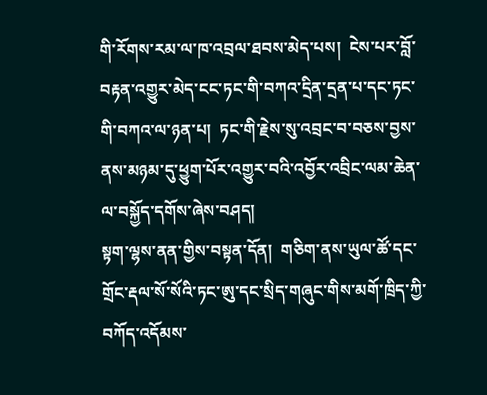གི་རོགས་རམ་ལ་ཁ་འབྲལ་ཐབས་མེད་པས།  ངེས་པར་བློ་བརྟན་འགྱུར་མེད་ངང་ཏང་གི་བཀའ་དྲིན་དྲན་པ་དང་ཏང་གི་བཀའ་ལ་ཉན་པ།  ཏང་གི་རྗེས་སུ་འབྲང་བ་བཅས་བྱས་ནས་མཉམ་དུ་ཕྱུག་པོར་འགྱུར་བའི་འབྱོར་འབྲིང་ལམ་ཆེན་ལ་བསྐྱོད་དགོས་ཞེས་བཤད།
སྟག་ལྷས་ནན་གྱིས་བསྟན་དོན།  གཅིག་ནས་ཡུལ་ཚོ་དང་གྲོང་རྡལ་སོ་སོའི་ཏང་ཨུ་དང་སྲིད་གཞུང་གིས་མགོ་ཁྲིད་ཀྱི་བཀོད་འདོམས་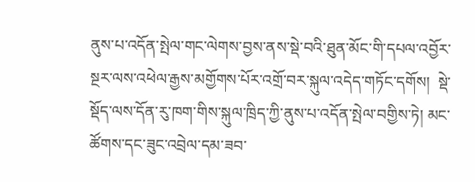ནུས་པ་འདོན་སྤེལ་གང་ལེགས་བྱས་ནས་སྡེ་བའི་ཐུན་མོང་གི་དཔལ་འབྱོར་སྔར་ལས་འཕེལ་རྒྱས་མགྱོགས་པོར་འགྲོ་བར་སྐུལ་འདེད་གཏོང་དགོས།  སྡེ་སྡོད་ལས་དོན་རུ་ཁག་གིས་སྐུལ་ཁྲིད་ཀྱི་ནུས་པ་འདོན་སྤེལ་བགྱིས་ཏེ། མང་ཚོགས་དང་ཟུང་འབྲེལ་དམ་ཟབ་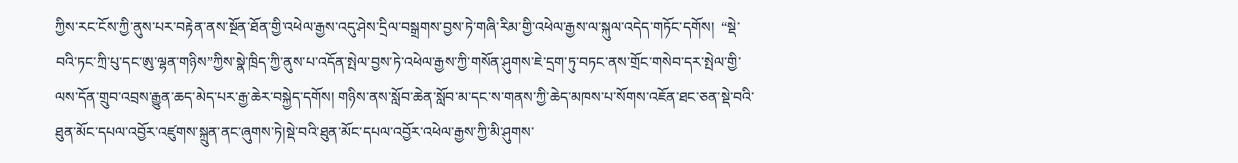ཀྱིས་རང་ངོས་ཀྱི་ནུས་པར་བརྟེན་ནས་སྔོན་ཐོན་གྱི་འཕེལ་རྒྱས་འདུ་ཤེས་དྲིལ་བསྒྲགས་བྱས་ཏེ་གཞི་རིམ་གྱི་འཕེལ་རྒྱས་ལ་སྐུལ་འདེད་གཏོང་དགོས།  “སྡེ་བའི་ཏང་ཀྲི་པུ་དང་ཨུ་ལྷན་གཉིས”ཀྱིས་སྣེ་ཁྲིད་ཀྱི་ནུས་པ་འདོན་སྤེལ་བྱས་ཏེ་འཕེལ་རྒྱས་ཀྱི་གསོན་ཤུགས་ཇེ་དྲག་ཏུ་བཏང་ནས་གྲོང་གསེབ་དར་སྤེལ་གྱི་ལས་དོན་གྲུབ་འབྲས་རྒྱུན་ཆད་མེད་པར་རྒྱ་ཆེར་བསྐྱེད་དགོས། གཉིས་ནས་སློབ་ཆེན་སློབ་མ་དང་ས་གནས་ཀྱི་ཆེད་མཁས་པ་སོགས་འཇོན་ཐང་ཅན་སྡེ་བའི་ཐུན་མོང་དཔལ་འབྱོར་འཛུགས་སྐྲུན་ནང་ཞུགས་ཏེ།སྡེ་བའི་ཐུན་མོང་དཔལ་འབྱོར་འཕེལ་རྒྱས་ཀྱི་མི་ཤུགས་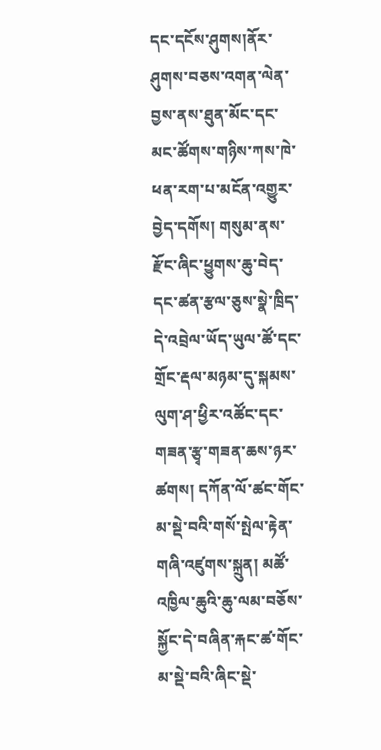དང་དངོས་ཤུགས།ནོར་ཤུགས་བཅས་འགན་ལེན་བྱས་ནས་ཐུན་མོང་དང་མང་ཚོགས་གཉིས་ཀས་ཁེ་ཕན་རག་པ་མངོན་འགྱུར་བྱེད་དགོས། གསུམ་ནས་རྫོང་ཞིང་ཕྱུགས་ཆུ་བེད་དང་ཚན་རྩལ་ཅུས་སྣེ་ཁྲིད་དེ་འབྲེལ་ཡོད་ཡུལ་ཚོ་དང་གྲོང་རྡལ་མཉམ་དུ་སྐམས་ལུག་ཤ་ཕྱིར་འཚོང་དང་གཟན་རྩྭ་གཟན་ཆས་ཉར་ཚགས། དཀོན་ལོ་ཚང་གོང་མ་སྡེ་བའི་གསོ་སྤེལ་རྟེན་གཞི་འཛུགས་སྐྲུན། མཚོ་འཁྱིལ་ཆུའི་ཆུ་ལམ་བཅོས་སྐྱོང་དེ་བཞིན་རྐང་ཚ་གོང་མ་སྡེ་བའི་ཞིང་སྡེ་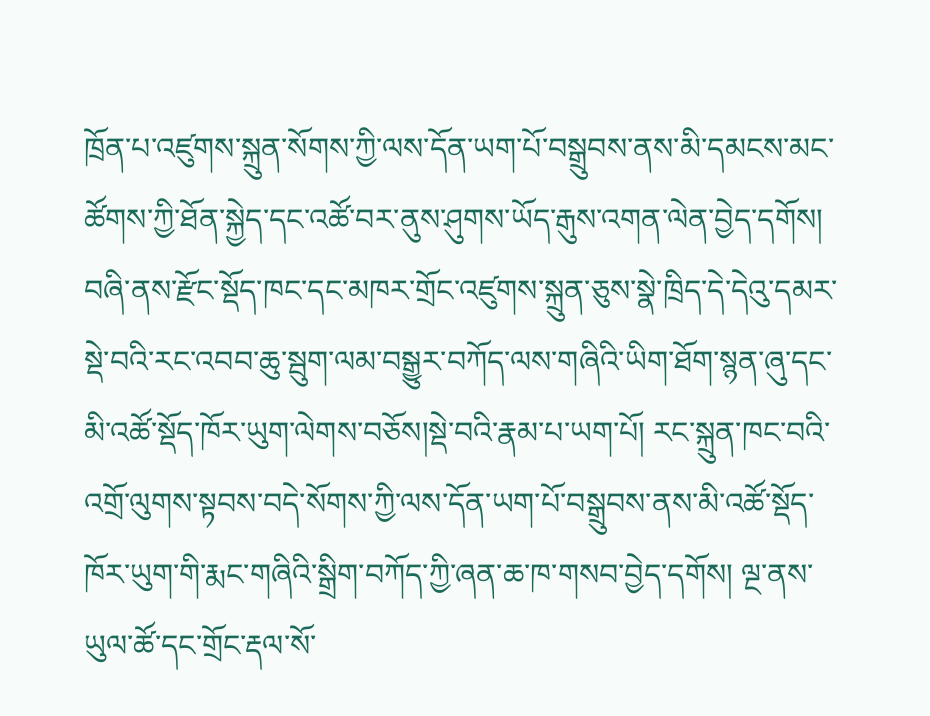ཁྲོན་པ་འཛུགས་སྐྲུན་སོགས་ཀྱི་ལས་དོན་ཡག་པོ་བསྒྲུབས་ནས་མི་དམངས་མང་ཚོགས་ཀྱི་ཐོན་སྐྱེད་དང་འཚོ་བར་ནུས་ཤུགས་ཡོད་རྒུས་འགན་ལེན་བྱེད་དགོས། བཞི་ནས་རྫོང་སྡོད་ཁང་དང་མཁར་གྲོང་འཛུགས་སྐྲུན་ཅུས་སྣེ་ཁྲིད་དེ་དེའུ་དམར་སྡེ་བའི་རང་འབབ་ཆུ་སྦུག་ལམ་བསྒྱུར་བཀོད་ལས་གཞིའི་ཡིག་ཐོག་སྙན་ཞུ་དང་མི་འཚོ་སྡོད་ཁོར་ཡུག་ལེགས་བཅོས།སྡེ་བའི་རྣམ་པ་ཡག་པོ། རང་སྐྲུན་ཁང་བའི་འགྲོ་ལུགས་སྟབས་བདེ་སོགས་ཀྱི་ལས་དོན་ཡག་པོ་བསྒྲུབས་ནས་མི་འཚོ་སྡོད་ཁོར་ཡུག་གི་རྨང་གཞིའི་སྒྲིག་བཀོད་ཀྱི་ཞན་ཆ་ཁ་གསབ་བྱེད་དགོས། ལྔ་ནས་ཡུལ་ཚོ་དང་གྲོང་རྡལ་སོ་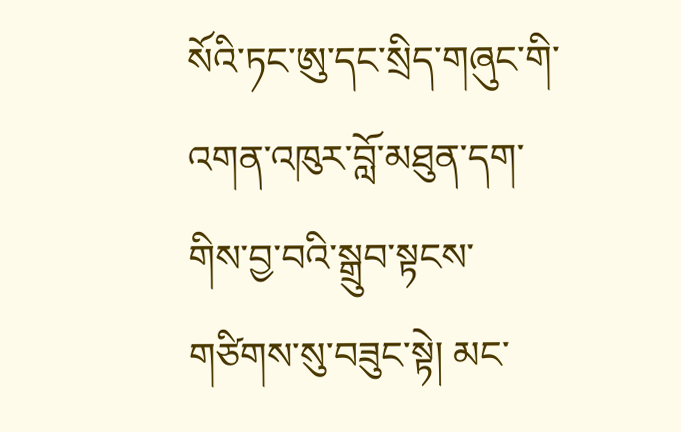སོའི་ཏང་ཨུ་དང་སྲིད་གཞུང་གི་འགན་འཁུར་བློ་མཐུན་དག་གིས་བྱ་བའི་སྒྲུབ་སྟངས་གཙིགས་སུ་བཟུང་སྟེ། མང་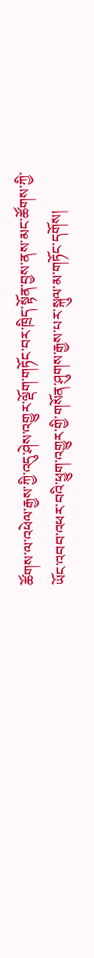ཚོགས་ལ་འཕེལ་རྒྱས་ཀྱི་འདུ་ཤེས་འགྱུར་ལྡོག་གཏོང་བར་ཁྲིད་སྟོན་བྱས་ནས་མང་ཚོགས་ཀྱི་ཡོང་འབབ་འཕར་བའི་ཕྱུག་འགྱུར་གྱི་གསོན་ཤུགས་རྒྱས་པར་སྐུལ་མ་གཏོང་དགོས།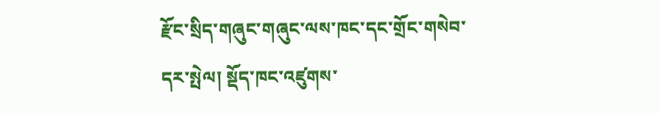རྫོང་སྲིད་གཞུང་གཞུང་ལས་ཁང་དང་གྲོང་གསེབ་དར་སྤེལ། སྡོད་ཁང་འཛུགས་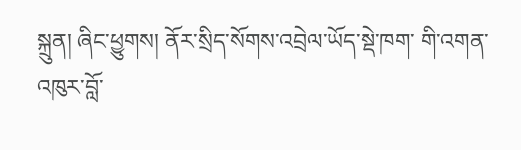སྐྲུན། ཞིང་ཕྱུགས། ནོར་སྲིད་སོགས་འབྲེལ་ཡོད་སྡེ་ཁག་ གི་འགན་འཁུར་བློ་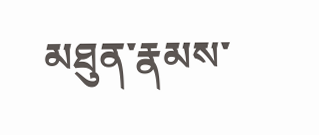མཐུན་རྣམས་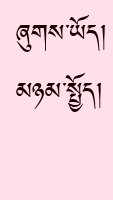ཞུགས་ཡོད།
མཉམ་སྤྱོད།